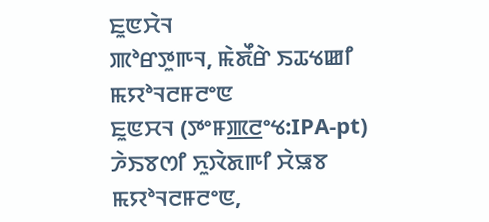ꯐꯨꯟꯆꯥꯜ
ꯄꯣꯔꯇꯨꯒꯜ, ꯃꯥꯗꯩꯔꯥ ꯏꯊꯠꯀꯤ ꯃꯌꯣꯜꯂꯝꯂꯦꯟ
ꯐꯨꯟꯆꯜ (ꯇꯦꯝꯄ꯭ꯂꯦꯠ:IPA-pt) ꯍꯥꯏꯕꯁꯤ ꯈꯨꯋꯥꯗꯒꯤ ꯆꯥꯎꯕ ꯃꯌꯣꯜꯂꯝꯂꯦꯟ,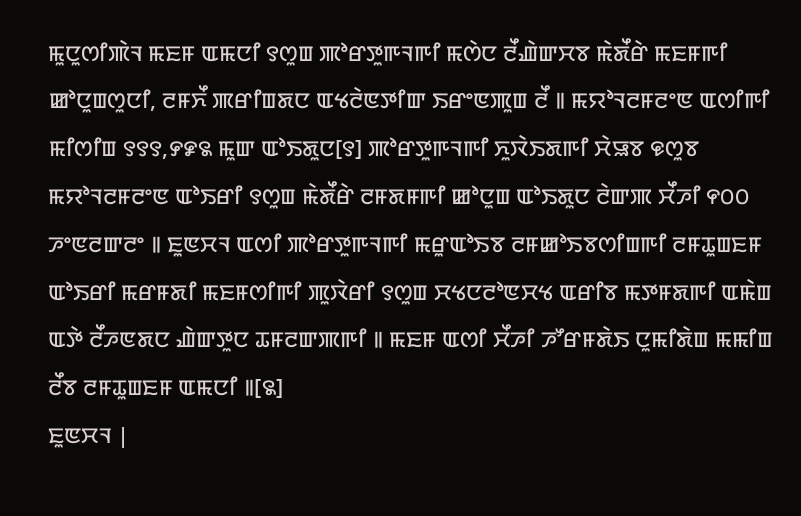ꯃꯨꯅꯨꯁꯤꯄꯥꯜ ꯃꯐꯝ ꯑꯃꯅꯤ ꯱ꯁꯨꯡ ꯄꯣꯔꯇꯨꯒꯜꯒꯤ ꯃꯁꯥꯅ ꯂꯩꯉꯥꯛꯆꯕ ꯃꯥꯗꯩꯔꯥ ꯃꯐꯝꯒꯤ ꯀꯣꯅꯨꯡꯁꯨꯅꯤ, ꯂꯝꯈꯩ ꯄꯔꯤꯡꯗꯅ ꯑꯠꯂꯥꯟꯇꯤꯛ ꯏꯔꯦꯟꯄꯨꯡ ꯂꯩ ꯫ ꯃꯌꯣꯜꯂꯝꯂꯦꯟ ꯑꯁꯤꯒꯤ ꯃꯤꯁꯤꯡ ꯱꯱꯱,꯸꯹꯲ ꯃꯨꯛ ꯑꯣꯏꯗꯨꯅ[꯱] ꯄꯣꯔꯇꯨꯒꯜꯒꯤ ꯈꯨꯋꯥꯏꯗꯒꯤ ꯆꯥꯎꯕ ꯶ꯁꯨꯕ ꯃꯌꯣꯜꯂꯝꯂꯦꯟ ꯑꯣꯏꯔꯤ ꯱ꯁꯨꯡ ꯃꯥꯗꯩꯔꯥ ꯂꯝꯗꯝꯒꯤ ꯀꯣꯅꯨꯡ ꯑꯣꯏꯗꯨꯅ ꯂꯥꯛꯄ ꯆꯩꯍꯤ ꯵꯰꯰ ꯍꯦꯟꯂꯛꯂꯦ ꯫ ꯐꯨꯟꯆꯜ ꯑꯁꯤ ꯄꯣꯔꯇꯨꯒꯜꯒꯤ ꯃꯔꯨꯑꯣꯏꯕ ꯂꯝꯀꯣꯏꯕꯁꯤꯡꯒꯤ ꯂꯝꯊꯨꯡꯐꯝ ꯑꯣꯏꯔꯤ ꯃꯔꯝꯗꯤ ꯃꯐꯝꯁꯤꯒꯤ ꯄꯨꯋꯥꯔꯤ ꯱ꯁꯨꯡ ꯆꯠꯅꯂꯣꯟꯆꯠ ꯑꯔꯤꯕ ꯃꯇꯝꯗꯒꯤ ꯑꯃꯥꯡ ꯑꯇꯥ ꯂꯩꯍꯟꯗꯅ ꯉꯥꯛꯇꯨꯅ ꯊꯝꯂꯛꯄꯒꯤ ꯫ ꯃꯐꯝ ꯑꯁꯤ ꯆꯩꯍꯤ ꯍꯧꯔꯝꯗꯥꯏ ꯅꯨꯃꯤꯗꯥꯡ ꯃꯃꯤꯡ ꯂꯩꯕ ꯂꯝꯊꯨꯡꯐꯝ ꯑꯃꯅꯤ ꯫[꯲]
ꯐꯨꯟꯆꯜ |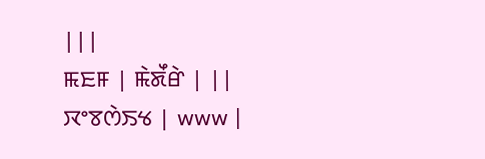|||
ꯃꯐꯝ | ꯃꯥꯗꯩꯔꯥ | ||
ꯋꯦꯕꯁꯥꯏꯠ | www |